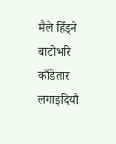मैले हिँड्ने बाटोभरि काँडेतार लगाइदियौ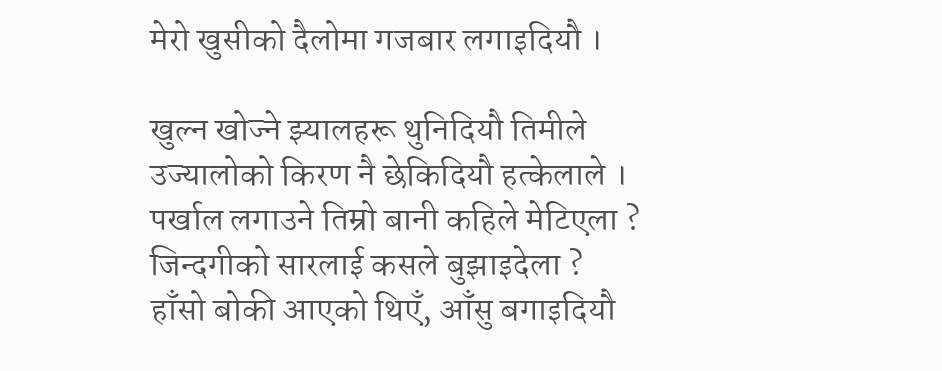मेरो खुसीको दैलोमा गजबार लगाइदियौ ।

खुल्न खोज्ने झ्यालहरू थुनिदियौ तिमीले
उज्यालोको किरण नै छेकिदियौ हत्केलाले ।
पर्खाल लगाउने तिम्रो बानी कहिले मेटिएला ?
जिन्दगीको सारलाई कसले बुझाइदेला ?
हाँसो बोकी आएको थिएँ, आँसु बगाइदियौ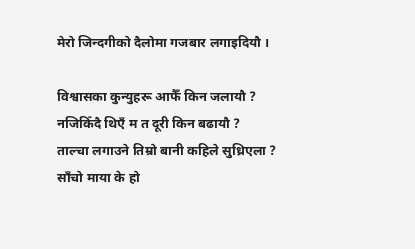मेरो जिन्दगीको दैलोमा गजबार लगाइदियौ ।

विश्वासका कुन्युहरू आफैँ किन जलायौ ?
नजिकिँदै थिएँ म त दूरी किन बढायौ ?
ताल्चा लगाउने तिम्रो बानी कहिले सुध्रिएला ?
साँचो माया के हो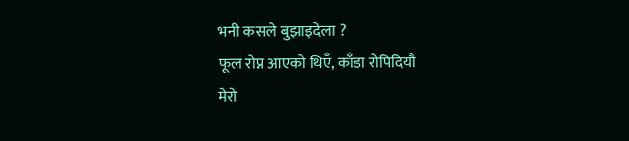भनी कसले बुझाइदेला ?
फूल रोप्न आएको थिएँ, काँडा रोपिदियौ
मेरो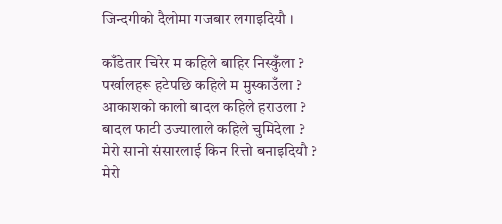जिन्दगीको दैलोमा गजबार लगाइदियौ ।

काँडेतार चिरेर म कहिले बाहिर निस्कुँला ?
पर्खालहरू हटेपछि कहिले म मुस्काउँला ?
आकाशको कालो बादल कहिले हराउला ?
बादल फाटी उज्यालाले कहिले चुमिदेला ?
मेरो सानो संसारलाई किन रित्तो बनाइदियौ ?
मेरो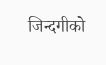जिन्दगीको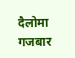दैलोमा गजबार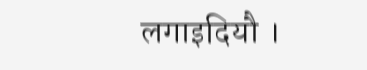लगाइदियौ ।